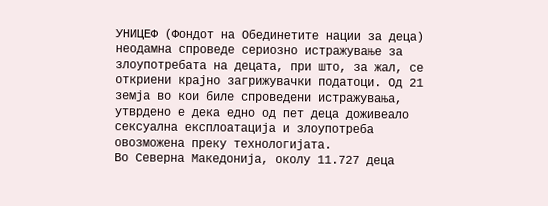УНИЦЕФ (Фондот на Обединетите нации за деца) неодамна спроведе сериозно истражување за злоупотребата на децата, при што, за жал, се откриени крајно загрижувачки податоци. Од 21 земја во кои биле спроведени истражувања, утврдено е дека едно од пет деца доживеало сексуална експлоатација и злоупотреба овозможена преку технологијата.
Во Северна Македонија, околу 11.727 деца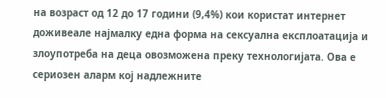на возраст од 12 до 17 години (9,4%) кои користат интернет доживеале најмалку една форма на сексуална експлоатација и злоупотреба на деца овозможена преку технологијата. Ова е сериозен аларм кој надлежните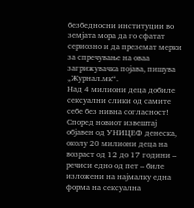безбедносни институции во земјата мора да го сфатат сериозно и да преземат мерки за спречување на оваа загрижувачка појава, пишува „Журнал.мк“.
Над 4 милиони деца добиле сексуални слики од самите себе без нивна согласност!
Според новиот извештај објавен од УНИЦЕФ денеска, околу 20 милиони деца на возраст од 12 до 17 години – речиси едно од пет – биле изложени на најмалку една форма на сексуална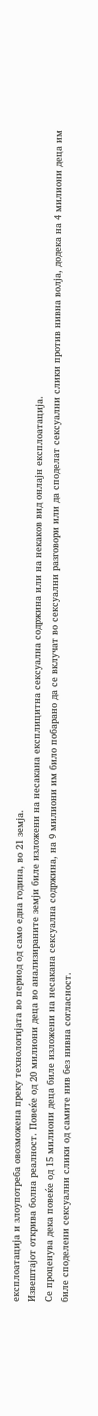експлоатација и злоупотреба овозможена преку технологијата во период од само една година, во 21 земја.
Извештајот открива болна реалност. Повеќе од 20 милиони деца во анализираните земји биле изложени на несакана експлицитна сексуална содржина или на некаков вид онлајн експлоатација.
Се проценува дека повеќе од 15 милиони деца биле изложени на несакана сексуална содржина, на 9 милиони им било побарано да се вклучат во сексуални разговори или да споделат сексуални слики против нивна волја, додека на 4 милиони деца им биле споделени сексуални слики од самите нив без нивна согласност.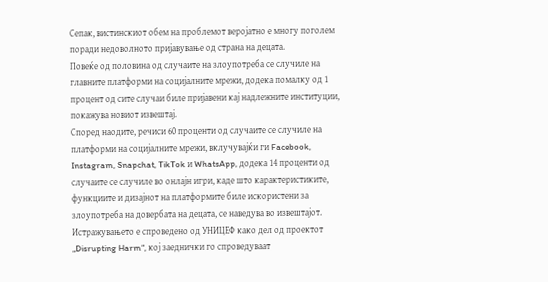Сепак, вистинскиот обем на проблемот веројатно е многу поголем поради недоволното пријавување од страна на децата.
Повеќе од половина од случаите на злоупотреба се случиле на главните платформи на социјалните мрежи, додека помалку од 1 процент од сите случаи биле пријавени кај надлежните институции, покажува новиот извештај.
Според наодите, речиси 60 проценти од случаите се случиле на платформи на социјалните мрежи, вклучувајќи ги Facebook, Instagram, Snapchat, TikTok и WhatsApp, додека 14 проценти од случаите се случиле во онлајн игри, каде што карактеристиките, функциите и дизајнот на платформите биле искористени за злоупотреба на довербата на децата, се наведува во извештајот.
Истражувањето е спроведено од УНИЦЕФ како дел од проектот „Disrupting Harm“, кој заеднички го спроведуваат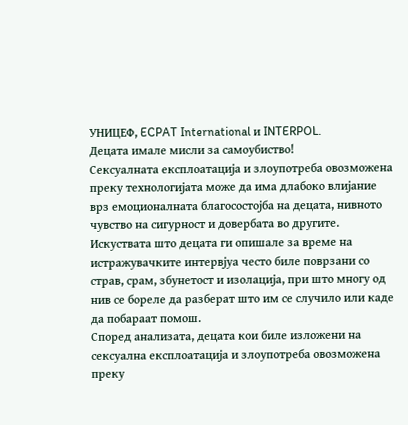УНИЦЕФ, ECPAT International и INTERPOL.
Децата имале мисли за самоубиство!
Сексуалната експлоатација и злоупотреба овозможена преку технологијата може да има длабоко влијание врз емоционалната благосостојба на децата, нивното чувство на сигурност и довербата во другите.
Искуствата што децата ги опишале за време на истражувачките интервјуа често биле поврзани со страв, срам, збунетост и изолација, при што многу од нив се бореле да разберат што им се случило или каде да побараат помош.
Според анализата, децата кои биле изложени на сексуална експлоатација и злоупотреба овозможена преку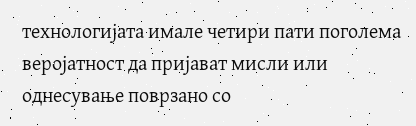технологијата имале четири пати поголема веројатност да пријават мисли или однесување поврзано со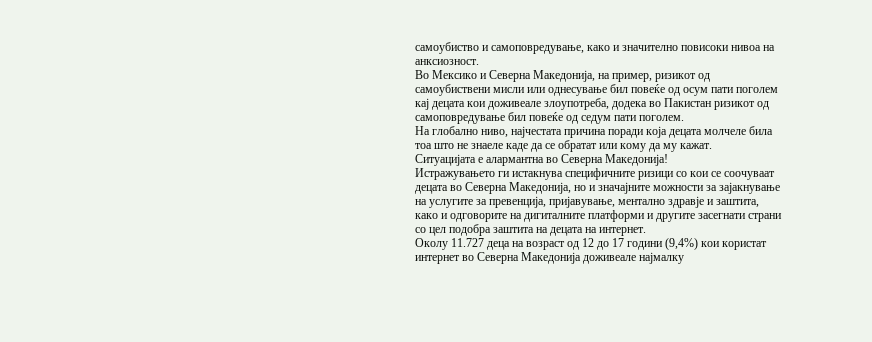самоубиство и самоповредување, како и значително повисоки нивоа на анксиозност.
Во Мексико и Северна Македонија, на пример, ризикот од самоубиствени мисли или однесување бил повеќе од осум пати поголем кај децата кои доживеале злоупотреба, додека во Пакистан ризикот од самоповредување бил повеќе од седум пати поголем.
На глобално ниво, најчестата причина поради која децата молчеле била тоа што не знаеле каде да се обратат или кому да му кажат.
Ситуацијата е алармантна во Северна Македонија!
Истражувањето ги истакнува специфичните ризици со кои се соочуваат децата во Северна Македонија, но и значајните можности за зајакнување на услугите за превенција, пријавување, ментално здравје и заштита, како и одговорите на дигиталните платформи и другите засегнати страни со цел подобра заштита на децата на интернет.
Околу 11.727 деца на возраст од 12 до 17 години (9,4%) кои користат интернет во Северна Македонија доживеале најмалку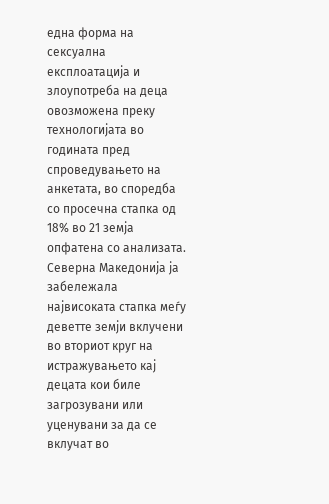една форма на сексуална експлоатација и злоупотреба на деца овозможена преку технологијата во годината пред спроведувањето на анкетата, во споредба со просечна стапка од 18% во 21 земја опфатена со анализата.
Северна Македонија ја забележала највисоката стапка меѓу деветте земји вклучени во вториот круг на истражувањето кај децата кои биле загрозувани или уценувани за да се вклучат во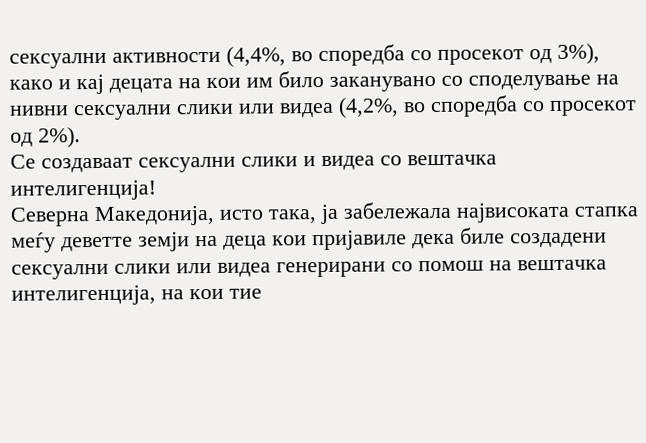сексуални активности (4,4%, во споредба со просекот од 3%), како и кај децата на кои им било заканувано со споделување на нивни сексуални слики или видеа (4,2%, во споредба со просекот од 2%).
Се создаваат сексуални слики и видеа со вештачка интелигенција!
Северна Македонија, исто така, ја забележала највисоката стапка меѓу деветте земји на деца кои пријавиле дека биле создадени сексуални слики или видеа генерирани со помош на вештачка интелигенција, на кои тие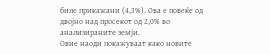биле прикажани (4,3%). Ова е повеќе од двојно над просекот од 2,0% во анализираните земји.
Овие наоди покажуваат како новите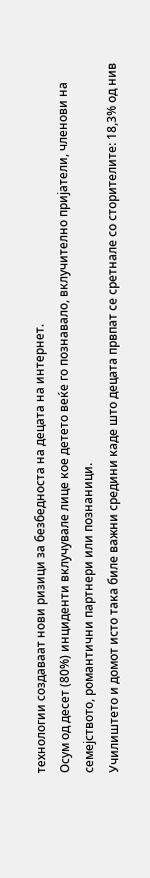технологии создаваат нови ризици за безбедноста на децата на интернет.
Осум од десет (80%) инциденти вклучувале лице кое детето веќе го познавало, вклучително пријатели, членови на семејството, романтични партнери или познаници.
Училиштето и домот исто така биле важни средини каде што децата првпат се сретнале со сторителите: 18,3% од нив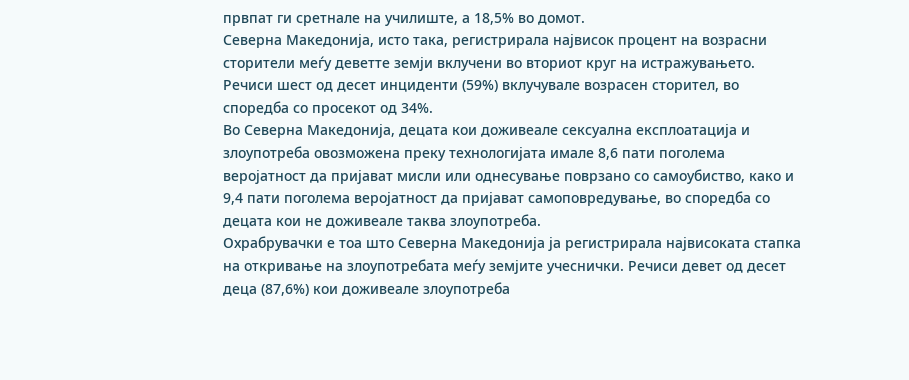првпат ги сретнале на училиште, а 18,5% во домот.
Северна Македонија, исто така, регистрирала највисок процент на возрасни сторители меѓу деветте земји вклучени во вториот круг на истражувањето. Речиси шест од десет инциденти (59%) вклучувале возрасен сторител, во споредба со просекот од 34%.
Во Северна Македонија, децата кои доживеале сексуална експлоатација и злоупотреба овозможена преку технологијата имале 8,6 пати поголема веројатност да пријават мисли или однесување поврзано со самоубиство, како и 9,4 пати поголема веројатност да пријават самоповредување, во споредба со децата кои не доживеале таква злоупотреба.
Охрабрувачки е тоа што Северна Македонија ја регистрирала највисоката стапка на откривање на злоупотребата меѓу земјите учеснички. Речиси девет од десет деца (87,6%) кои доживеале злоупотреба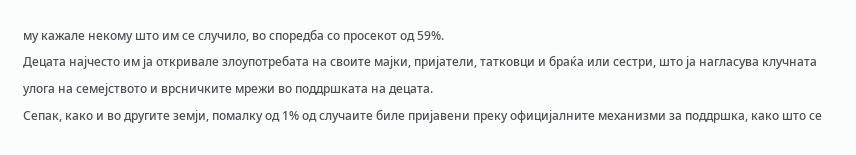му кажале некому што им се случило, во споредба со просекот од 59%.
Децата најчесто им ја откривале злоупотребата на своите мајки, пријатели, татковци и браќа или сестри, што ја нагласува клучната улога на семејството и врсничките мрежи во поддршката на децата.
Сепак, како и во другите земји, помалку од 1% од случаите биле пријавени преку официјалните механизми за поддршка, како што се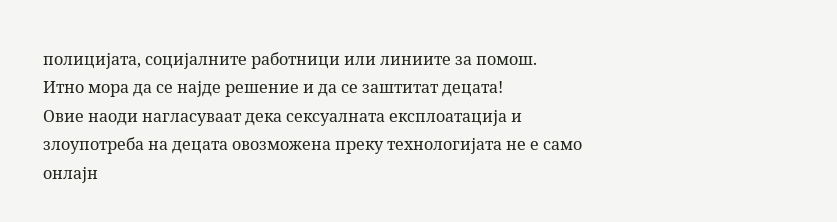полицијата, социјалните работници или линиите за помош.
Итно мора да се најде решение и да се заштитат децата!
Овие наоди нагласуваат дека сексуалната експлоатација и злоупотреба на децата овозможена преку технологијата не е само онлајн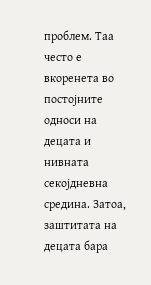проблем. Таа често е вкоренета во постојните односи на децата и нивната секојдневна средина. Затоа, заштитата на децата бара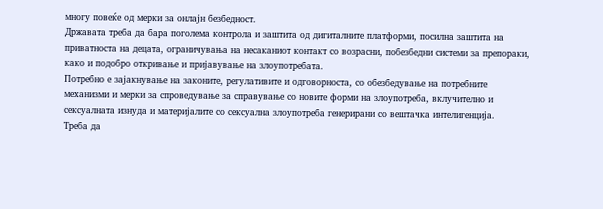многу повеќе од мерки за онлајн безбедност.
Државата треба да бара поголема контрола и заштита од дигиталните платформи, посилна заштита на приватноста на децата, ограничувања на несаканиот контакт со возрасни, побезбедни системи за препораки, како и подобро откривање и пријавување на злоупотребата.
Потребно е зајакнување на законите, регулативите и одговорноста, со обезбедување на потребните механизми и мерки за спроведување за справување со новите форми на злоупотреба, вклучително и сексуалната изнуда и материјалите со сексуална злоупотреба генерирани со вештачка интелигенција.
Треба да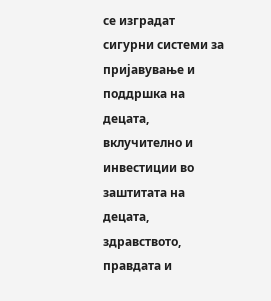се изградат сигурни системи за пријавување и поддршка на децата, вклучително и инвестиции во заштитата на децата, здравството, правдата и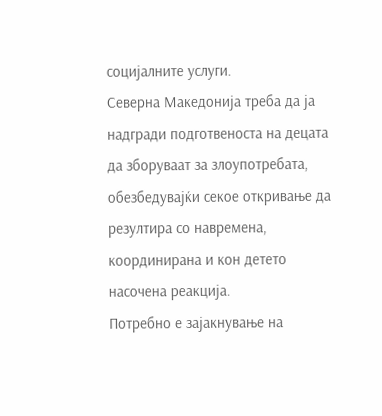социјалните услуги.
Северна Македонија треба да ја надгради подготвеноста на децата да зборуваат за злоупотребата, обезбедувајќи секое откривање да резултира со навремена, координирана и кон детето насочена реакција.
Потребно е зајакнување на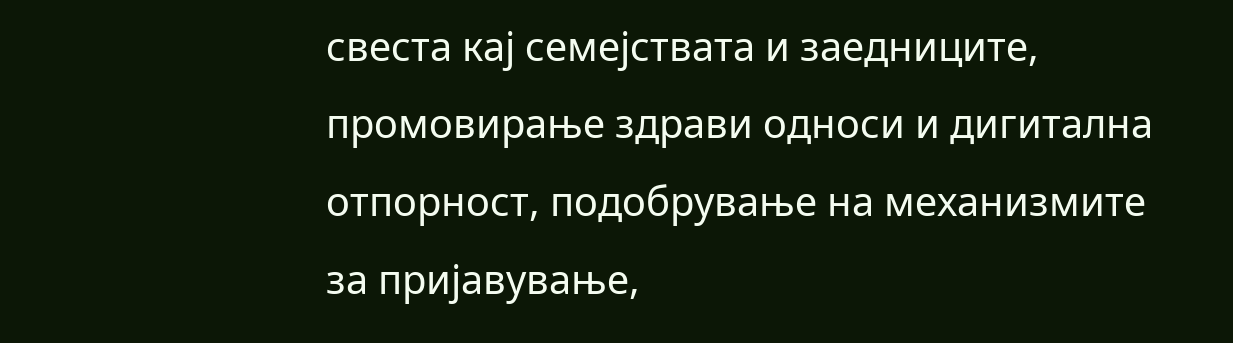свеста кај семејствата и заедниците, промовирање здрави односи и дигитална отпорност, подобрување на механизмите за пријавување,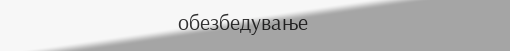обезбедување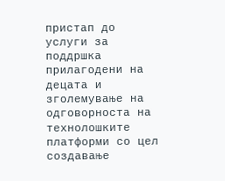пристап до услуги за поддршка прилагодени на децата и зголемување на одговорноста на технолошките платформи со цел создавање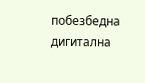побезбедна дигитална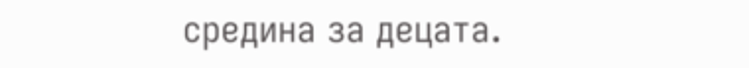средина за децата.